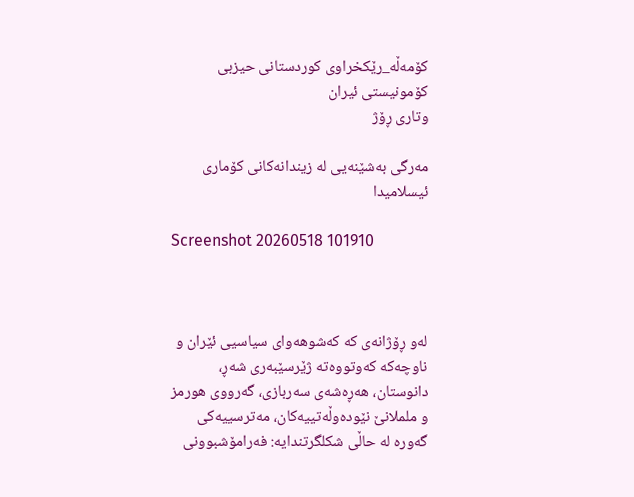کۆمەڵە_رێكخراوی كوردستانی حیزبی كۆمونیستی ئیران
وتاری ڕۆژ

مەرگی بەشێنەیی لە زیندانەکانی کۆماری ئیسلامیدا

Screenshot 20260518 101910



لەو ڕۆژانەی کە کەشوهەوای سیاسیی ئێران و ناوچەکە کەوتووەتە ژێرسێبەری شەڕ، دانوستان، هەڕەشەی سەربازی، گەرووی هورمز و ململانێ نێودەوڵەتییەکان، مەترسییەکی گەورە لە حاڵی شکلگرتندایە: فەرامۆشبوونی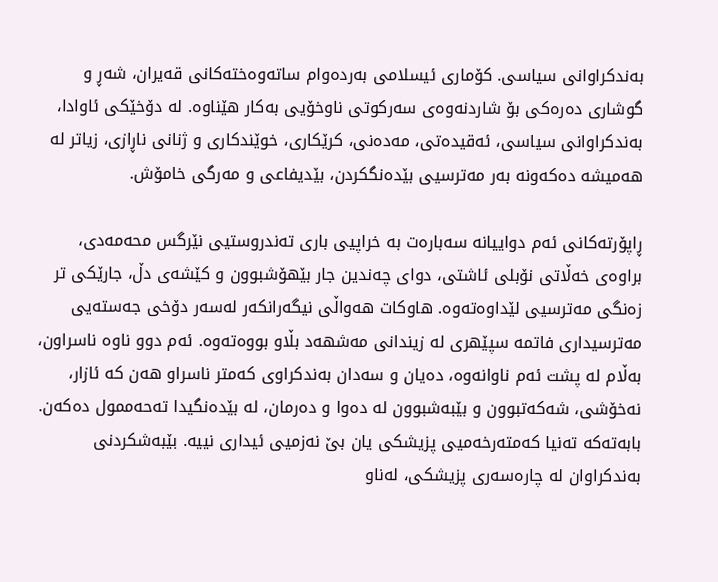بەندکراوانی سیاسی. کۆماری ئیسلامی بەردەوام ساتەوەختەکانی قەیران، شەڕ و گوشاری دەرەکی بۆ شاردنەوەی سەرکوتی ناوخۆیی بەکار هێناوە. لە دۆخێکی ئاوادا، بەندکراوانی سیاسی، ئەقیدەتی، مەدەنی، کرێکاری، خوێندکاری و ژنانی ناڕازی، زیاتر لە هەمیشە دەکەونە بەر مەترسیی بێدەنگکردن، بێدیفاعی و مەرگی خامۆش.

ڕاپۆرتەکانی ئەم دواییانە سەبارەت بە خراپیی باری تەندروستیی نێرگس محەمەدی، براوەی خەڵاتی نۆبلی ئاشتی، دوای چەندین جار بێهۆشبوون و کێشەی دڵ، جارێکی تر زەنگی مەترسیی لێداوەتەوە. هاوکات هەواڵی نیگەرانکەر لەسەر دۆخی جەستەیی مەترسیداری فاتمە سپێهری لە زیندانی مەشهەد بڵاو بووەتەوە. ئەم دوو ناوە ناسراون، بەڵام لە پشت ئەم ناوانەوە، دەیان و سەدان بەندکراوی کەمتر ناسراو هەن کە ئازار، نەخۆشی، شەکەتبوون و بێبەشبوون لە دەوا و دەرمان، لە بێدەنگیدا تەحەممول دەکەن. بابەتەکە تەنیا کەمتەرخەمیی پزیشکی یان بێ نەزمیی ئیداری نییە. بێبەشکردنی بەندکراوان لە چارەسەری پزیشکی، لەناو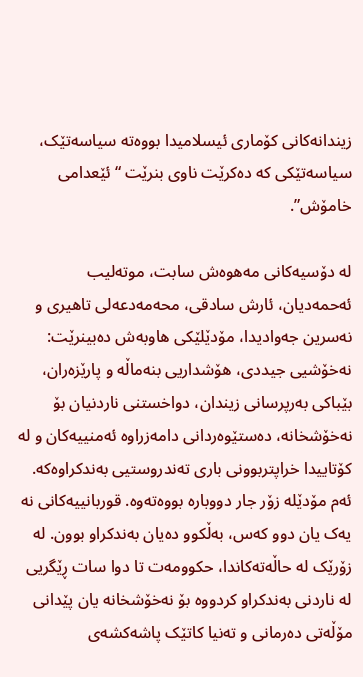زیندانەکانی کۆماری ئیسلامیدا بووەتە سیاسەتێک، سیاسەتێکی کە دەکرێت ناوی بنرێت “ئێعدامی خامۆش”.

لە دۆسیەکانی مەهوەش سابت، موتەلیب ئەحمەدیان، ئارش سادقی، محەمەدعەلی تاھیری و نەسرین جەوادیدا، مۆدێلێکی هاوبەش دەبینرێت: نەخۆشیی جیددی، هۆشداریی بنەماڵە و پارێزەران، بێباکی بەرپرسانی زیندان، دواخستنی ناردنیان بۆ نەخۆشخانە، دەستێوەردانی دامەزراوە ئەمنییەکان و لە کۆتاییدا خراپتربوونی باری تەندروستیی بەندکراوەکە. ئەم مۆدێلە زۆر جار دووبارە بووەتەوە. قوربانییەکانی نە یەک یان دوو کەس، بەڵکوو دەیان بەندکراو بوون. لە زۆرێک لە حاڵەتەکاندا، حکوومەت تا دوا سات ڕێگریی لە ناردنی بەندکراو کردووە بۆ نەخۆشخانە یان پێدانی مۆڵەتی دەرمانی و تەنیا کاتێک پاشەکشەی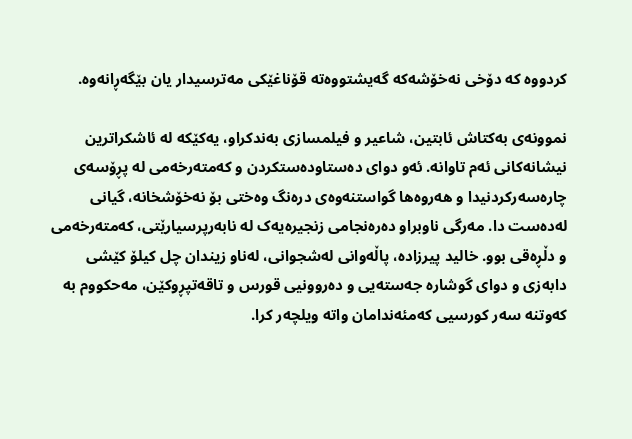کردووە کە دۆخی نەخۆشەکە گەیشتووەتە قۆناغێکی مەترسیدار یان بێگەڕانەوە.

نموونەی بەکتاش ئابتین، شاعیر و فیلمسازی بەندکراو، یەکێکە لە ئاشکراترین نیشانەکانی ئەم تاوانە. ئەو دوای دەستاودەستکردن و کەمتەرخەمی لە پڕۆسەی چارەسەرکردنیدا و هەروەها گواستنەوەی درەنگ وەختی بۆ نەخۆشخانە، گیانی لەدەست دا. مەرگی ناوبراو دەرەنجامی زنجیرەیەک لە نابەرپرسیارێتی، کەمتەرخەمی و دڵڕەقی بوو. خالید پیرزادە، پاڵەوانی لەشجوانی، لەناو زیندان چل کیلۆ کێشی دابەزی و دوای گوشارە جەستەیی و دەروونیی قورس و تاقەتپڕوکێن، مەحکووم بە کەوتنە سەر کورسیی کەمئەندامان واتە ویلچەر کرا.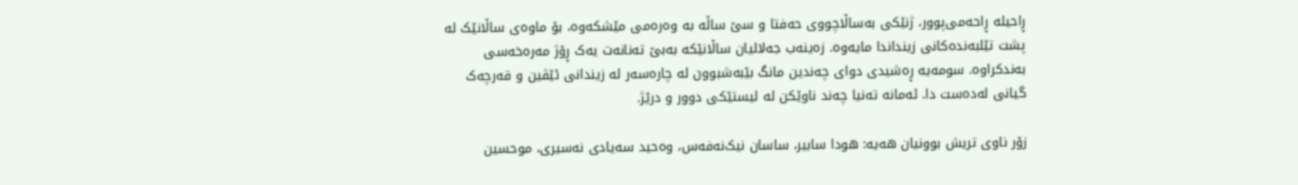ڕاحیلە ڕاحەمی‌پوور، ژنێکی بەساڵاچووی حەفتا و سێ ساڵە بە وەرەمی مێشکەوە، بۆ ماوەی ساڵانێک لە پشت تێلبەندەکانی زینداندا مایەوە. زەینەب جەلالیان ساڵانێکە بەبێ تەنانەت یەک ڕۆژ مەرەخەسی بەندکراوە. سومەیە ڕەشیدی دوای چەندین مانگ بێبەشبوون لە چارەسەر لە زیندانی ئێڤین و قەرچەک گیانی لەدەست دا. ئەمانە تەنیا چەند ناوێکن لە لیستێکی دوور و درێژ.

زۆر ناوی تریش بوونیان هەیە: هودا سابیر، ساسان نیک‌نەفەس، وەحید سەیادی نەسیری، موحسین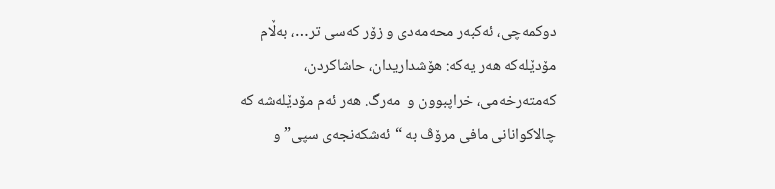دوکمەچی، ئەکبەر محەمەدی و زۆر کەسی تر…، بەڵام مۆدێلەکە هەر یەکە: هۆشداریدان، حاشاکردن، کەمتەرخەمی، خراپبوون و  مەرگ. هەر ئەم مۆدێلەشە کە چالاکوانانی مافی مرۆڤ بە “ئەشکەنجەی سپی” و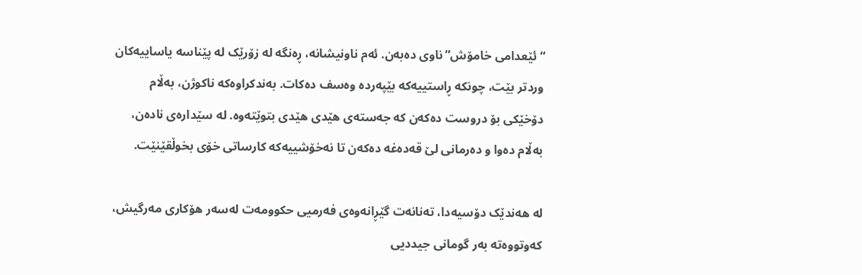“ئێعدامی خامۆش” ناوی دەبەن. ئەم ناونیشانە، ڕەنگە لە زۆرێک لە پێناسە یاساییەکان وردتر بێت، چونکە ڕاستییەکە بێپەردە وەسف دەکات. بەندکراوەکە ناکوژن، بەڵام دۆخێکی بۆ دروست دەکەن کە جەستەی هێدی هێدی بتوێتەوە. لە سێدارەی نادەن، بەڵام دەوا و دەرمانی لێ قەدەغە دەکەن تا نەخۆشییەکە کارساتی خۆی بخوڵقێنێت.

لە هەندێک دۆسیەدا، تەنانەت گێڕانەوەی فەرمیی حکوومەت لەسەر هۆکاری مەرگیش، کەوتووەتە بەر گومانی جیددیی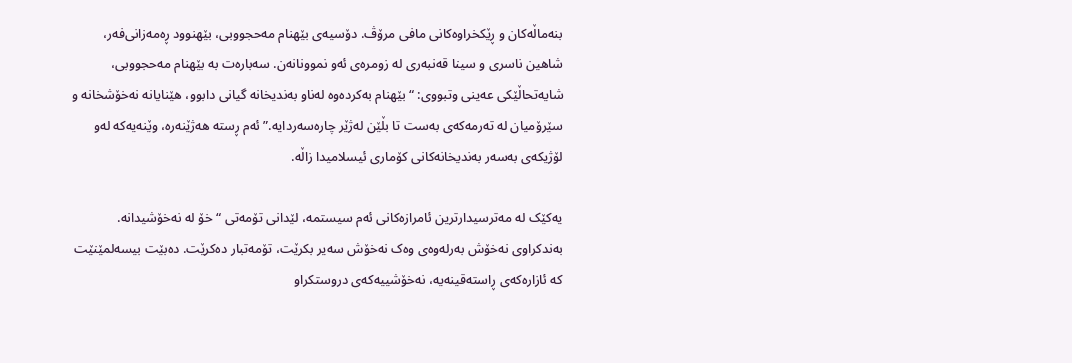بنەماڵەکان و ڕێکخراوەکانی مافی مرۆڤ. دۆسیەی بێهنام مەحجووبی، بێهنوود ڕەمەزانی‌فەر، شاهین ناسری و سینا قەنبەری لە زومرەی ئەو نموونانەن. سەبارەت بە بێهنام مەحجووبی، شایەتحاڵێکی عەینی وتبووی: “بێهنام بەکردەوە لەناو بەندیخانە گیانی دابوو، هێنایانە نەخۆشخانە و سێرۆمیان لە تەرمەکەی بەست تا بڵێن لەژێر چارەسەردایە.” ئەم ڕستە هەژێنەرە، وێنەیەکە لەو لۆژیکەی بەسەر بەندیخانەکانی کۆماری ئیسلامیدا زاڵە.

یەکێک لە مەترسیدارترین ئامرازەکانی ئەم سیستمە، لێدانی تۆمەتی “خۆ لە نەخۆشیدانە. بەندکراوی نەخۆش بەرلەوەی وەک نەخۆش سەیر بکرێت، تۆمەتبار دەکرێت. دەبێت بیسەلمێنێت کە ئازارەکەی ڕاستەقینەیە، نەخۆشییەکەی دروستکراو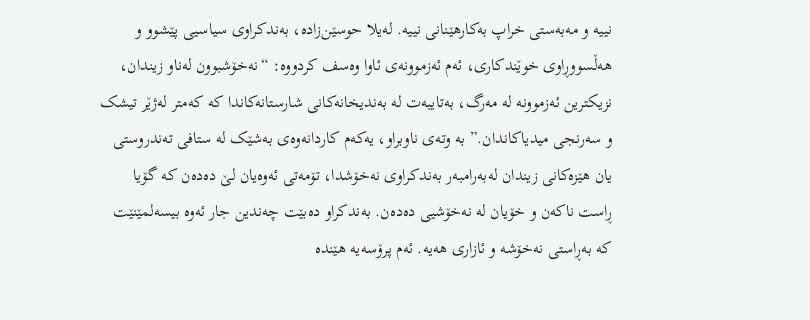نییە و مەبەستی خراپ بەکارهێنانی نییە. لەیلا حوسێن‌زادە، بەندکراوی سیاسیی پێشوو و هەڵسووڕاوی خوێندکاری، ئەم ئەزموونەی ئاوا وەسف کردووە: “نەخۆشبوون لەناو زیندان، نزیکترین ئەزموونە لە مەرگ، بەتایبەت لە بەندیخانەکانی شارستانەکاندا کە کەمتر لەژێر تیشک و سەرنجی میدیاکاندان.” بە وتەی ناوبراو، یەکەم کاردانەوەی بەشێک لە ستافی تەندروستی یان هێزەکانی زیندان لەبەرامبەر بەندکراوی نەخۆشدا، تۆمەتی ئەوەیان لێ دەدەن کە گۆیا ڕاست ناکەن و خۆیان لە نەخۆشیی دەدەن. بەندکراو دەبێت چەندین جار ئەوە بیسەلمێنێت کە بەڕاستی نەخۆشە و ئازاری هەیە. ئەم پرۆسەیە هێندە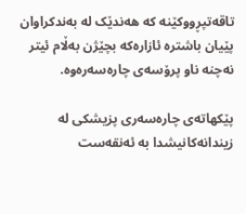تاقەتپڕووکێنە کە هەندێک لە بەندکراوان پێیان باشترە ئازارەکە بچێژن بەڵام ئیتر نەچنە ناو پرۆسەی چارەسەرەوە.

پێکهاتەی چارەسەری پزیشکی لە زیندانەکانیشدا بە ئەنقەست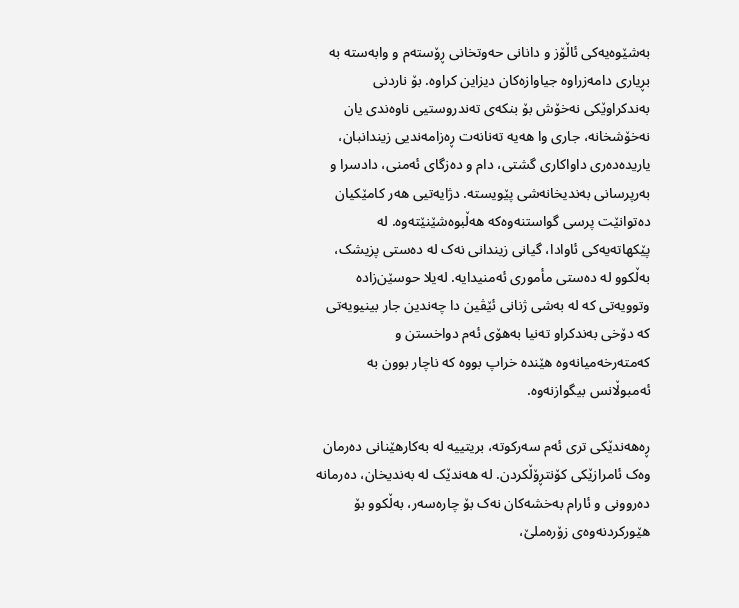بەشێوەیەکی ئاڵۆز و دانانی حەوتخانی ڕۆستەم و وابەستە بە بڕیاری دامەزراوە جیاوازەکان دیزاین کراوە. بۆ ناردنی بەندکراوێکی نەخۆش بۆ بنکەی تەندروستیی ناوەندی یان نەخۆشخانە، جاری وا هەیە تەنانەت ڕەزامەندیی زیندانبان، یاریدەدەری داواکاری گشتی، دام و دەزگای ئەمنی، دادسرا و بەرپرسانی بەندیخانەشی پێویستە. دژایەتیی هەر کامێکیان دەتوانێت پرسی گواستنەوەکە هەڵبوەشێنێتەوە. لە پێکهاتەیەکی ئاوادا، گیانی زیندانی نەک لە دەستی پزیشک، بەڵکوو لە دەستی مأموری ئەمنیدایە. لەیلا حوسێن‌زادە وتوویەتی کە لە بەشی ژنانی ئێڤین دا چەندین جار بینیویەتی کە دۆخی بەندکراو تەنیا بەهۆی ئەم دواخستن و کەمتەرخەمیانەوە هێندە خراپ بووە کە ناچار بوون بە ئەمبوڵانس بیگوازنەوە.

ڕەهەندێکی تری ئەم سەرکوتە، بریتییە لە بەکارهێنانی دەرمان وەک ئامرازێکی کۆنتڕۆڵکردن. لە هەندێک لە بەندیخان، دەرمانە دەروونی و ئارام بەخشەکان نەک بۆ چارەسەر، بەڵکوو بۆ هێورکردنەوەی زۆرەملێ،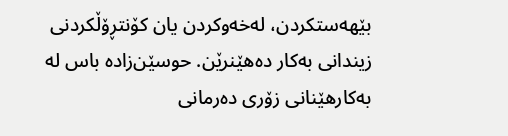بێهەستکردن، لەخەوکردن یان کۆنتڕۆڵکردنی زیندانی بەکار دەهێنرێن. حوسێن‌زادە باس لە بەکارهێنانی زۆری دەرمانی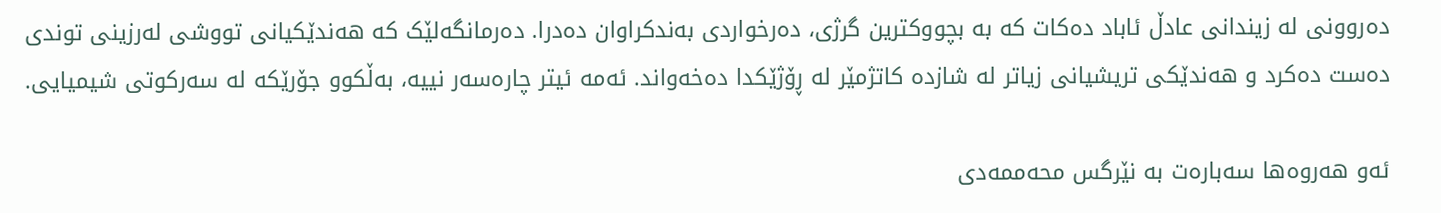دەروونی لە زیندانی عادڵ ئاباد دەکات کە بە بچووکترین گرژی، دەرخواردی بەندکراوان دەدرا. دەرمانگەلێک کە هەندێکیانی تووشی لەرزینی توندی دەست دەکرد و هەندێکی تریشیانی زیاتر لە شازدە کاتژمێر لە ڕۆژێکدا دەخەواند. ئەمە ئیتر چارەسەر نییە، بەڵکوو جۆرێکە لە سەرکوتی شیمیایی.

ئەو هەروەها سەبارەت بە نێرگس محەممەدی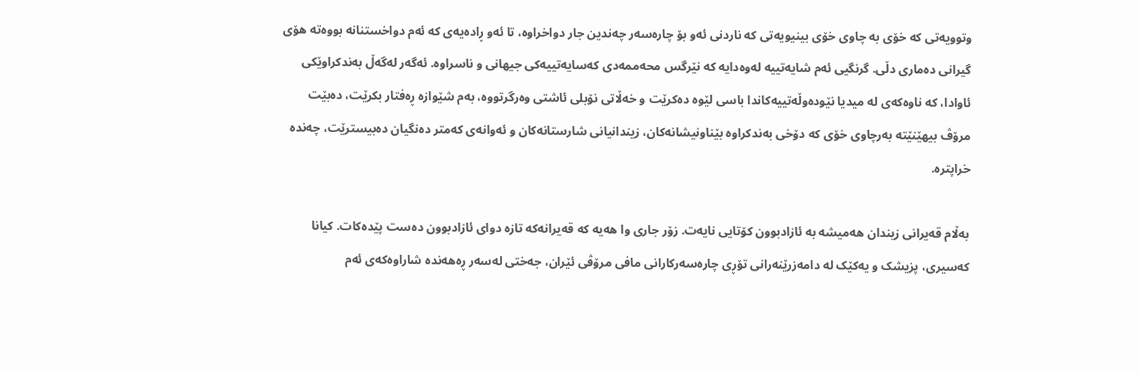وتوویەتی کە خۆی بە چاوی خۆی بینیویەتی کە ناردنی ئەو بۆ چارەسەر چەندین جار دواخراوە، تا ئەو ڕادەیەی کە ئەم دواخستنانە بووەتە هۆی گیرانی دەماری دڵی. گرنگیی ئەم شایەتییە لەوەدایە کە نێرگس محەممەدی کەسایەتییەکی جیهانی و ناسراوە. ئەگەر لەگەڵ بەندکراوێکی ئاوادا، کە ناوەکەی لە میدیا نێودەوڵەتییەکاندا باسی لێوە دەکرێت و خەڵاتی نۆبلی ئاشتی وەرگرتووە، بەم شێوازە ڕەفتار بکرێت، دەبێت مرۆڤ بیهێنێتە بەرچاوی خۆی کە دۆخی بەندکراوە بێناونیشانەکان، زیندانیانی شارستانەکان و ئەوانەی کەمتر دەنگیان دەبیسترێت، چەندە خراپترە.

بەڵام قەیرانی زیندان هەمیشە بە ئازادبوون کۆتایی نایەت. زۆر جاری وا هەیە کە قەیرانەکە تازە دوای ئازادبوون دەست پێدەکات. کیانا کەسیری، پزیشک و یەکێک لە دامەزرێنەرانی تۆڕی چارەسەرکارانی مافی مرۆڤی ئێران، جەختی لەسەر ڕەهەندە شاراوەکەی ئەم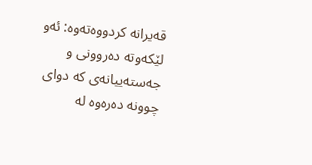قەیرانە کردووەتەوە: ئەو لێکەوتە دەروونی و جەستەییانەی کە دوای چوونە دەرەوە لە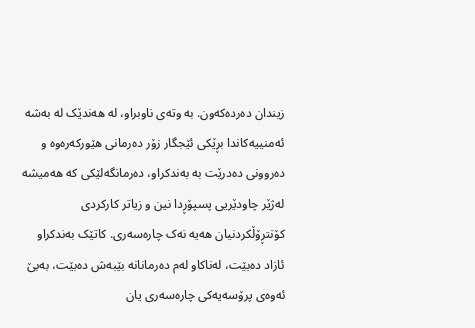زیندان دەردەکەون. بە وتەی ناوبراو، لە هەندێک لە بەشە ئەمنییەکاندا بڕێکی ئێجگار زۆر دەرمانی هێورکەرەوە و دەروونی دەدرێت بە بەندکراو، دەرمانگەلێکی کە هەمیشە لەژێر چاودێریی پسپۆڕدا نین و زیاتر کارکردی کۆنتڕۆڵکردنیان هەیە نەک چارەسەری. کاتێک بەندکراو ئازاد دەبێت، لەناکاو لەم دەرمانانە بێبەش دەبێت، بەبێ ئەوەی پرۆسەیەکی چارەسەری یان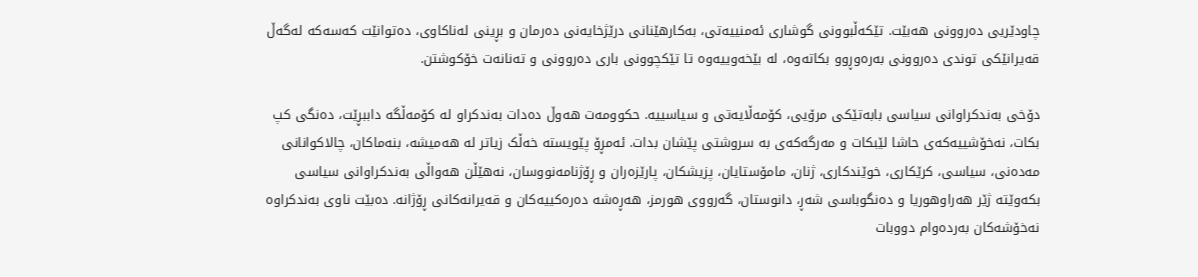چاودێریی دەروونی هەبێت. تێکەڵبوونی گوشاری ئەمنییەتی، بەکارهێنانی درێژخایەنی دەرمان و بڕینی لەناکاوی، دەتوانێت کەسەکە لەگەڵ قەیرانێکی توندی دەروونی بەرەوڕوو بکاتەوە، لە بێخەوییەوە تا تێکچوونی باری دەروونی و تەنانەت خۆکوشتن.

دۆخی بەندکراوانی سیاسی بابەتێکی مرۆیی، کۆمەڵایەتی و سیاسییە. حکوومەت هەوڵ دەدات بەندکراو لە کۆمەڵگە داببڕێت، دەنگی کپ بکات، نەخۆشییەکەی حاشا لێبکات و مەرگەکەی بە سروشتی پێشان بدات. ئەمڕۆ پێویستە خەڵک زیاتر لە هەمیشە، بنەماکان، چالاکوانانی مەدەنی، سیاسی، کرێکاری، خوێندکاری، ژنان، مامۆستایان، پزیشکان، پارێزەران و ڕۆژنامەنووسان، نەهێڵن هەواڵی بەندکراوانی سیاسی بکەوێتە ژێر هەراوهوریا و دەنگوباسی شەڕ، دانوستان، گەرووی هورمز، هەڕەشە دەرەکییەکان و قەیرانەکانی ڕۆژانە. دەبێت ناوی بەندکراوە نەخۆشەکان بەردەوام دووبات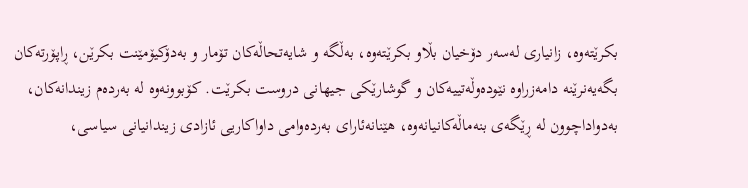بکرێتەوە، زانیاری لەسەر دۆخیان بڵاو بکرێتەوە، بەڵگە و شایەتحاڵەکان تۆمار و بەدۆکیۆمێنت بکرێن، ڕاپۆرتەکان بگەیەنرێنە دامەزراوە نێودەوڵەتییەکان و گوشارێکی جیهانی دروست بکرێت. کۆبوونەوە لە بەردەم زیندانەکان، بەدواداچوون لە ڕێگەی بنەماڵەکانیانەوە، هێنانەئارای بەردەوامی داواکاریی ئازادی زیندانیانی سیاسی،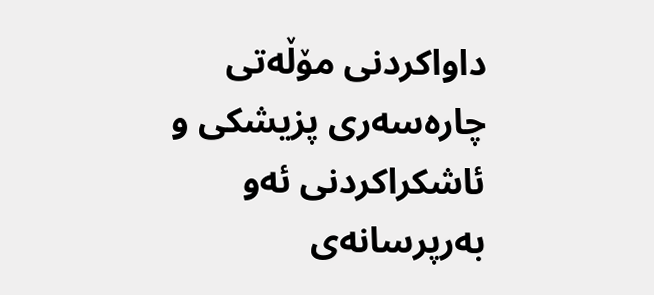داواکردنی مۆڵەتی چارەسەری پزیشکی و ئاشکراکردنی ئەو بەرپرسانەی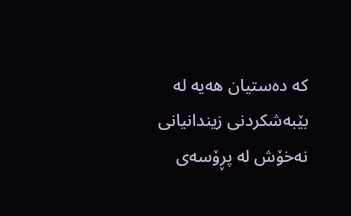کە دەستیان هەیە لە بێبەشکردنی زیندانیانی نەخۆش لە پڕۆسەی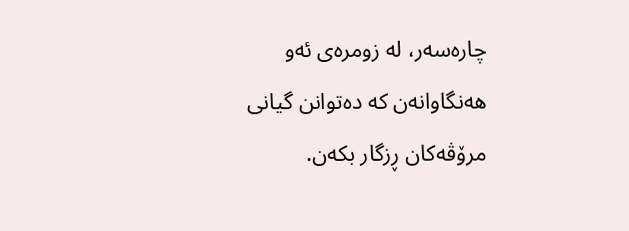چارەسەر، لە زومرەی ئەو هەنگاوانەن کە دەتوانن گیانی مرۆڤەکان ڕزگار بکەن.